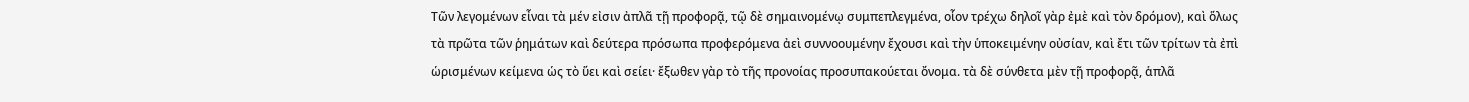Τῶν λεγομένων εἶναι τὰ μέν εἰσιν ἀπλᾶ τῇ προφορᾷ, τῷ δὲ σημαινομένῳ συμπεπλεγμένα, οἷον τρέχω δηλοῖ γὰρ ἐμὲ καὶ τὸν δρόμον), καὶ ὅλως τὰ πρῶτα τῶν ῥημάτων καὶ δεύτερα πρόσωπα προφερόμενα ἀεὶ συννοουμένην ἔχουσι καὶ τὴν ὑποκειμένην οὐσίαν, καὶ ἔτι τῶν τρίτων τὰ ἐπὶ ὡρισμένων κείμενα ὡς τὸ ὕει καὶ σείει· ἔξωθεν γὰρ τὸ τῆς προνοίας προσυπακούεται ὄνομα. τὰ δὲ σύνθετα μὲν τῇ προφορᾷ, ἁπλᾶ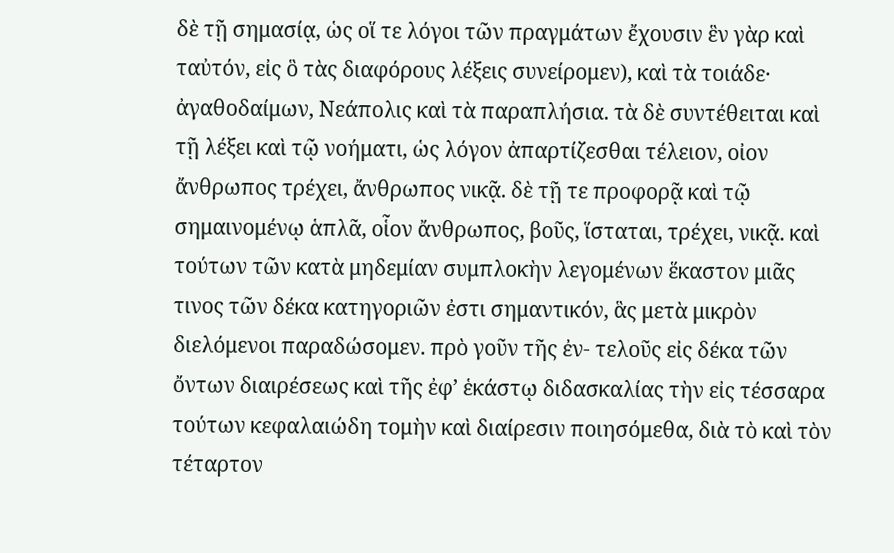δὲ τῇ σημασίᾳ, ὡς οἵ τε λόγοι τῶν πραγμάτων ἔχουσιν ἓν γὰρ καὶ ταὐτόν, εἰς ὃ τὰς διαφόρους λέξεις συνείρομεν), καὶ τὰ τοιάδε· ἀγαθοδαίμων, Νεάπολις καὶ τὰ παραπλήσια. τὰ δὲ συντέθειται καὶ τῇ λέξει καὶ τῷ νοήματι, ὡς λόγον ἀπαρτίζεσθαι τέλειον, οἰον ἄνθρωπος τρέχει, ἄνθρωπος νικᾷ. δὲ τῇ τε προφορᾷ καὶ τῷ σημαινομένῳ ἁπλᾶ, οἷον ἄνθρωπος, βοῦς, ἵσταται, τρέχει, νικᾷ. καὶ τούτων τῶν κατὰ μηδεμίαν συμπλοκὴν λεγομένων ἕκαστον μιᾶς τινος τῶν δέκα κατηγοριῶν ἐστι σημαντικόν, ἃς μετὰ μικρὸν διελόμενοι παραδώσομεν. πρὸ γοῦν τῆς ἐν- τελοῦς εἰς δέκα τῶν ὄντων διαιρέσεως καὶ τῆς ἐφ’ ἑκάστῳ διδασκαλίας τὴν εἰς τέσσαρα τούτων κεφαλαιώδη τομὴν καὶ διαίρεσιν ποιησόμεθα, διὰ τὸ καὶ τὸν τέταρτον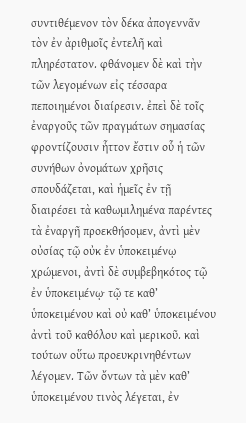συντιθέμενον τὸν δέκα ἀπογεννᾶν τὸν ἐν ἀριθμοῖς ἐντελῆ καὶ πληρέστατον. φθάνομεν δὲ καὶ τὴν τῶν λεγομένων εἰς τέσσαρα πεποιημένοι διαίρεσιν. ἐπεὶ δὲ τοῖς ἐναργοῦς τῶν πραγμάτων σημασίας φροντίζουσιν ἧττον ἔστιν οὗ ἡ τῶν συνήθων ὀνομάτων χρῆσις σπουδάζεται, καὶ ἡμεῖς ἐν τῇ διαιρέσει τὰ καθωμιλημένα παρέντες τὰ ἐναργῆ προεκθήσομεν, ἀντὶ μὲν οὐσίας τῷ οὐκ ἐν ὑποκειμένῳ χρώμενοι, ἀντὶ δὲ συμβεβηκότος τῷ ἐν ὑποκειμένῳ· τῷ τε καθ’ ὑποκειμένου καὶ οὐ καθ’ ὑποκειμένου ἀντὶ τοῦ καθόλου καὶ μερικοῦ. καὶ τούτων οὕτω προευκρινηθέντων λέγομεν. Τῶν ὄντων τὰ μὲν καθ’ ὑποκειμένου τινὸς λέγεται, ἐν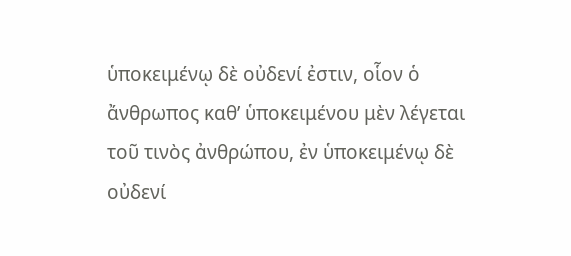ὑποκειμένῳ δὲ οὐδενί ἐστιν, οἷον ὁ ἄνθρωπος καθ’ ὑποκειμένου μὲν λέγεται τοῦ τινὸς ἀνθρώπου, ἐν ὑποκειμένῳ δὲ οὐδενί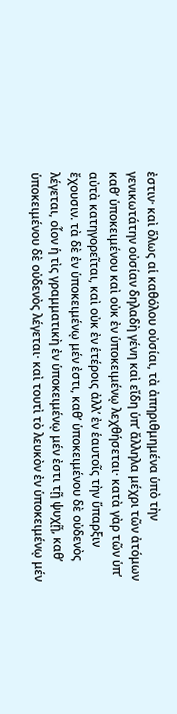ἐστιν· καὶ ὅλως αἱ καθόλου οὐσίαι, τὰ ἀπηριθμημένα ὑπὸ τὴν γενικωτάτην οὐσίαν δηλαδὴ γένη καὶ εἴδη ὑπ’ ἄλληλα μέχρι τῶν ἀτόμων καθ’ ὑποκειμένου καὶ οὐκ ἐν ὑποκειμένῳ λεχθήσεται· κατὰ γὰρ τῶν ὑπ’ αὐτὰ κατηγορεῖται, καὶ οὐκ ἐν ἑτέροις ἀλλ’ ἐν ἑαυτοῖς τὴν ὕπαρξιν ἔχουσιν. τὰ δὲ ἐν ὑποκειμένῳ μέν ἐστι, καθ’ ὑποκειμένου δὲ οὐδενὸς λέγεται, οἷον ἡ τὶς γραμματικὴ ἐν ὑποκειμένῳ μέν ἐστι τῇ ψυχῇ, καθ’ ὑποκειμένου δὲ οὐδενὸς λέγεται· καὶ τουτὶ τὸ λευκὸν ἐν ὑποκειμένῳ μέν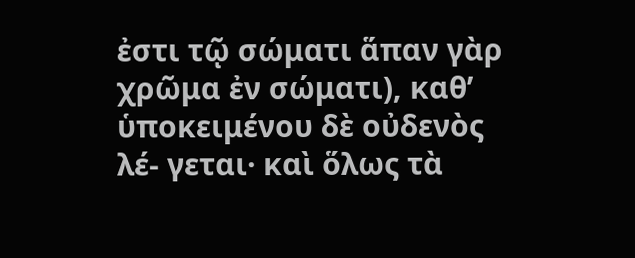ἐστι τῷ σώματι ἅπαν γὰρ χρῶμα ἐν σώματι), καθ’ ὑποκειμένου δὲ οὐδενὸς λέ- γεται· καὶ ὅλως τὰ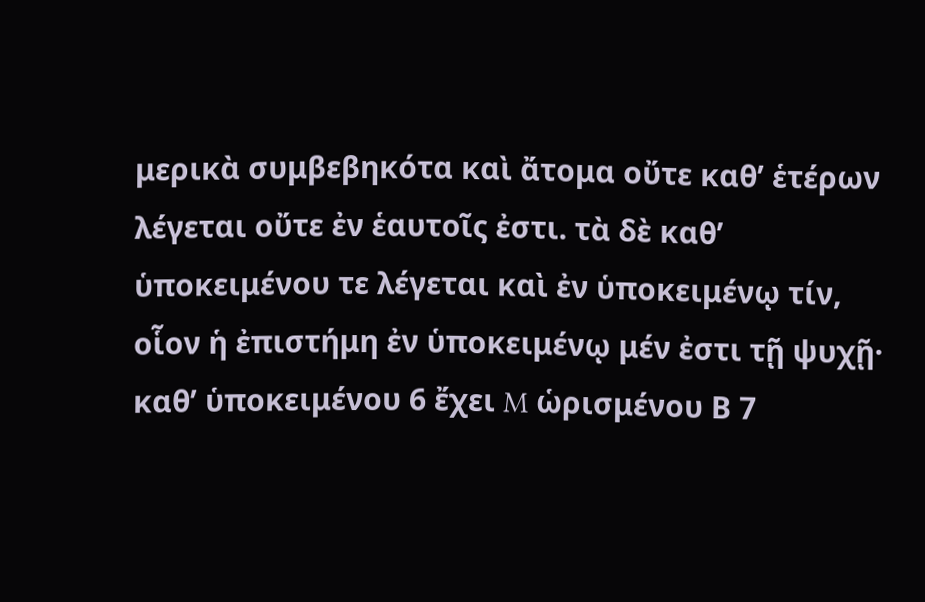μερικὰ συμβεβηκότα καὶ ἄτομα οὔτε καθ’ ἑτέρων λέγεται οὔτε ἐν ἑαυτοῖς ἐστι. τὰ δὲ καθ’ ὑποκειμένου τε λέγεται καὶ ἐν ὑποκειμένῳ τίν, οἷον ἡ ἐπιστήμη ἐν ὑποκειμένῳ μέν ἐστι τῇ ψυχῇ· καθ’ ὑποκειμένου 6 ἔχει M ὡρισμένου Β 7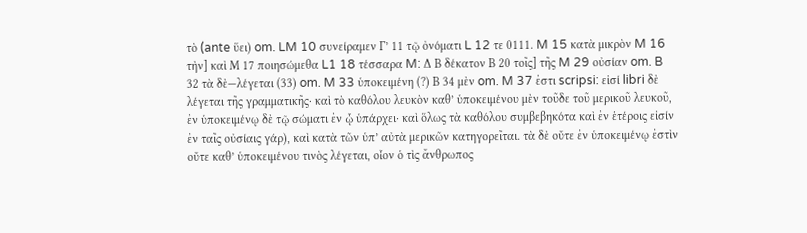τὸ (ante ὕει) om. LM 10 συνείραμεν Γ’ 11 τῷ ὀνόματι L 12 τε 0111. M 15 κατὰ μικρὸν M 16 τὴν] καὶ Μ 17 ποιησώμεθα L1 18 τέσσαρα M: Δ Β δέκατον Β 20 τοῖς] τῆς M 29 οὐσίαν om. B 32 τὰ δὲ—λέγεται (33) om. M 33 ὑποκειμένη (?) Β 34 μὲν om. M 37 ἐστι scripsi: εἰσί libri δὲ λέγεται τῆς γραμματικῆς· καὶ τὸ καθόλου λευκὸν καθ’ ὑποκειμένου μὲν τοῦδε τοῦ μερικοῦ λευκοῦ, ἐν ὑποκειμένῳ δὲ τῷ σώματι ἐν ᾧ ὑπάρχει· καὶ ὅλως τὰ καθόλου συμβεβηκότα καὶ ἐν ἑτέροις εἰσίν ἐν ταῖς οὐσίαις γάρ), καὶ κατὰ τῶν ὑπ’ αὐτὰ μερικῶν κατηγορεῖται. τὰ δὲ οὔτε ἐν ὑποκειμένῳ ἐστὶν οὔτε καθ’ ὑποκειμένου τινὸς λέγεται, οἷον ὁ τὶς ἄνθρωπος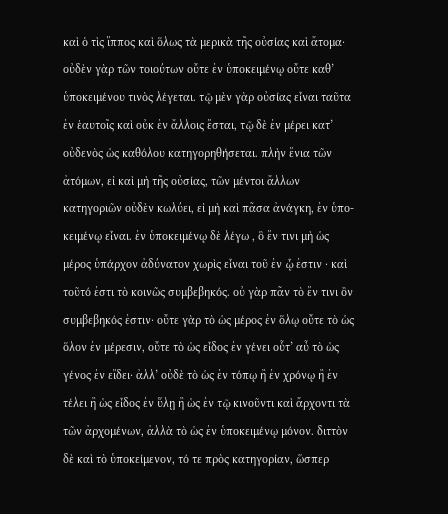καὶ ὁ τὶς ἵππος καὶ ὅλως τὰ μερικὰ τῆς οὐσίας καὶ ἄτομα· οὐδὲν γὰρ τῶν τοιούτων οὔτε ἐν ὑποκειμένῳ οὔτε καθ’ ὑποκειμένου τινὸς λέγεται. τῷ μὲν γὰρ οὐσίας εἶναι ταῦτα ἐν ἑαυτοῖς καὶ οὐκ ἐν ἄλλοις ἔσται, τῷ δὲ ἐν μέρει κατ’ οὐδενὸς ὡς καθόλου κατηγορηθήσεται. πλὴν ἔνια τῶν ἀτόμων, εἰ καὶ μὴ τῆς οὐσίας, τῶν μέντοι ἄλλων κατηγοριῶν οὐδὲν κωλύει, εἰ μὴ καὶ πᾶσα ἀνάγκη, ἐν ὑπο- κειμένῳ εἶναι. ἐν ὑποκειμένῳ δὲ λέγω , ὃ ἔν τινι μὴ ὡς μέρος ὑπάρχον ἀδύνατον χωρὶς εἶναι τοῦ ἐν ᾧ ἐστιν · καὶ τοῦτό ἐστι τὸ κοινῶς συμβεβηκός. οὐ γὰρ πᾶν τὸ ἔν τινι ὂν συμβεβηκός ἐστιν· οὔτε γὰρ τὸ ὡς μέρος ἐν ὅλῳ οὔτε τὸ ὡς ὅλον ἐν μέρεσιν, οὔτε τὸ ὡς εἶδος ἐν γένει οὗτ’ αὖ τὸ ὡς γένος ἐν εἴδει· ἀλλ’ οὐδὲ τὸ ὡς ἐν τόπῳ ἢ ἐν χρόνῳ ἢ ἐν τέλει ἢ ὡς εἶδος ἐν ὕλῃ ἢ ὡς ἐν τῷ κινοῦντι καὶ ἄρχοντι τὰ τῶν ἀρχομένων, ἀλλὰ τὸ ὡς ἐν ὑποκειμένῳ μόνον. διττὸν δὲ καὶ τὸ ὑποκείμενον, τό τε πρὸς κατηγορίαν, ὥσπερ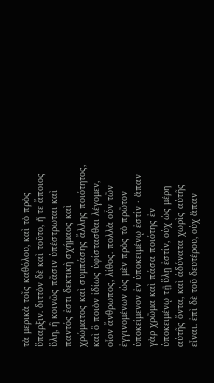τὰ μερικὰ τοῖς καθόλου, καὶ τὸ πρὸς ὕπαρξιν. διττὸν δὲ καὶ τοῦτο, ἥ τε ἄποιος ὕλη, ἣ κοινῶς πᾶσιν ὑπέστρωται καὶ παντός ἐστι δεκτικὴ σχήμαος καὶ χρώματος καὶ συμπάσης ἄλλης ποιότητος, καὶ ὃ ποιὸν ἰδίως ὑφίστασθαι λέγομεν, οἷον ἄνθρωπος, λίθος. πολλὰ οὖν τῶν ἐγγινομένων ὡς μὲν πρὸς τὸ πρῶτον ὑποκείμενον ἐν ὑποκειμένῳ ἐστίν · ἅπαν γὰρ χρῶμα καὶ πάσα ποιότης ἐν ὑποκειμένῳ τῇ ὕλῃ ἐστίν, οὐχ ὡς μέρη αὐτῆς ὄντα, καὶ ἀδύνατα χωρὶς αὐτῆς εἶναι. ἐπὶ δὲ τοῦ δευτέρου, οὐχ ἅπαν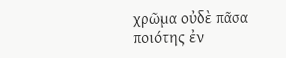χρῶμα οὐδὲ πᾶσα ποιότης ἐν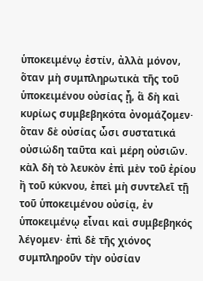ὑποκειμένῳ ἐστίν, ἀλλὰ μόνον, ὅταν μὴ συμπληρωτικὰ τῆς τοῦ ὑποκειμένου οὐσίας ᾖ, ἃ δὴ καὶ κυρίως συμβεβηκότα ὀνομάζομεν· ὅταν δὲ οὐσίας ὦσι συστατικά οὐσιώδη ταῦτα καὶ μέρη οὐσιῶν. κὰλ δὴ τὸ λευκὸν ἐπὶ μὲν τοῦ ἐρίου ἢ τοῦ κύκνου, ἐπεὶ μὴ συντελεῖ τῇ τοῦ ὑποκειμένου οὐσίᾳ, ἐν ὑποκειμένῳ εἶναι καὶ συμβεβηκός λέγομεν· ἐπὶ δὲ τῆς χιόνος συμπληροῦν τὴν οὐσίαν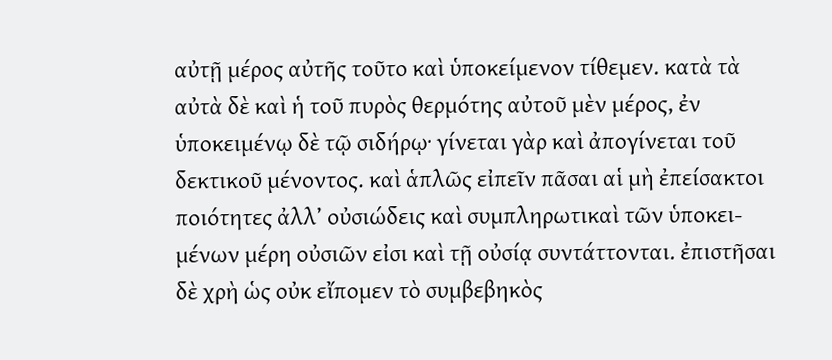αὐτῇ μέρος αὐτῆς τοῦτο καὶ ὑποκείμενον τίθεμεν. κατὰ τὰ αὐτὰ δὲ καὶ ἡ τοῦ πυρὸς θερμότης αὐτοῦ μὲν μέρος, ἐν ὑποκειμένῳ δὲ τῷ σιδήρῳ· γίνεται γὰρ καὶ ἀπογίνεται τοῦ δεκτικοῦ μένοντος. καὶ ἁπλῶς εἰπεῖν πᾶσαι αἱ μὴ ἐπείσακτοι ποιότητες ἀλλ’ οὐσιώδεις καὶ συμπληρωτικαὶ τῶν ὑποκει- μένων μέρη οὐσιῶν εἰσι καὶ τῇ οὐσίᾳ συντάττονται. ἐπιστῆσαι δὲ χρὴ ὡς οὐκ εἴπομεν τὸ συμβεβηκὸς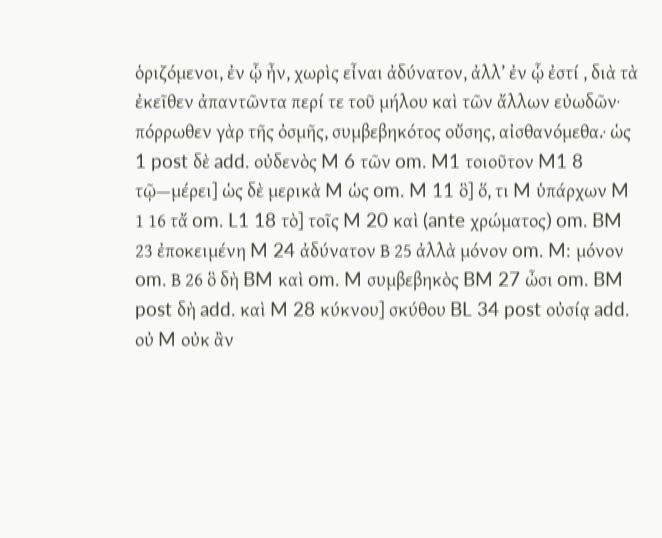ὁριζόμενοι, ἐν ᾧ ἦν, χωρὶς εἶναι ἀδύνατον, ἀλλ’ ἐν ᾧ ἐστί , διὰ τὰ ἐκεῖθεν ἀπαντῶντα περί τε τοῦ μήλου καὶ τῶν ἄλλων εὐωδῶν· πόρρωθεν γὰρ τῆς ὀσμῆς, συμβεβηκότος οὔσης, αἰσθανόμεθα.· ὡς 1 post δὲ add. οὐδενὸς M 6 τῶν om. M1 τοιοῦτον M1 8 τῷ—μέρει] ὡς δὲ μερικὰ M ὡς om. M 11 ὃ] ὅ, τι M ὑπάρχων M 1 16 τἄ om. L1 18 τὸ] τοῖς M 20 καὶ (ante χρώματος) om. BM 23 ἐποκειμένη M 24 ἀδύνατον Β 25 ἀλλὰ μόνον om. M: μόνον om. Β 26 ὃ δὴ BM καὶ om. M συμβεβηκὸς BM 27 ὦσι om. BM post δὴ add. καὶ M 28 κύκνου] σκύθου BL 34 post οὐσίᾳ add. οὐ M οὐκ ἂν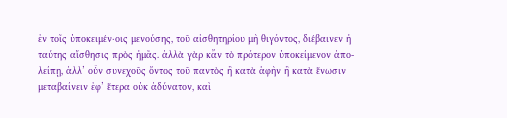ἐν τοῖς ὑποκειμέν·οις μενούσης, τοῦ αἰσθητηρίου μὴ θιγόντος, διέβαινεν ἡ ταύτης αἴσθησις πρὸς ἡμᾶς. ἀλλὰ γὰρ κἄν τὸ πρότερον ὑποκείμενον ἀπο- λείπῃ, ἀλλ’ οὖν συνεχοῦς ὄντος τοῦ παντὸς ἢ κατὰ ἁφὴν ἢ κατὰ ἕνωσιν μεταβαίνειν ἐφ’ ἕτερα οὐκ ἀδύνατον, καὶ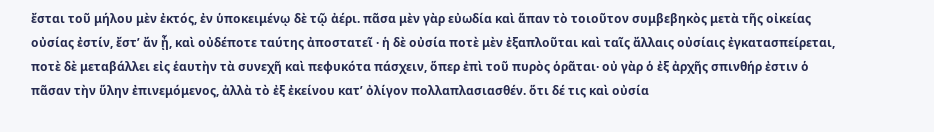ἔσται τοῦ μήλου μὲν ἐκτός, ἐν ὑποκειμένῳ δὲ τῷ ἀέρι. πᾶσα μὲν γὰρ εὐωδία καὶ ἅπαν τὸ τοιοῦτον συμβεβηκὸς μετὰ τῆς οἰκείας οὐσίας ἐστίν, ἔστ’ ἄν ᾖ, καὶ οὐδέποτε ταύτης ἀποστατεῖ · ἡ δὲ οὐσία ποτὲ μὲν ἐξαπλοῦται καὶ ταῖς ἄλλαις οὐσίαις ἐγκατασπείρεται, ποτὲ δὲ μεταβάλλει εἰς ἑαυτὴν τὰ συνεχῆ καὶ πεφυκότα πάσχειν, ὅπερ ἐπὶ τοῦ πυρὸς ὁρᾶται· οὐ γὰρ ὁ ἐξ ἀρχῆς σπινθήρ ἐστιν ὁ πᾶσαν τὴν ὕλην ἐπινεμόμενος, ἀλλὰ τὸ ἐξ ἐκείνου κατ’ ὀλίγον πολλαπλασιασθέν. ὅτι δέ τις καὶ οὐσία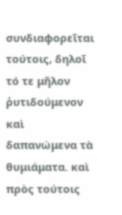συνδιαφορεῖται τούτοις, δηλοῖ τό τε μῆλον ῥυτιδούμενον καὶ δαπανώμενα τὰ θυμιάματα. καὶ πρὸς τούτοις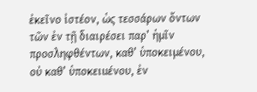ἐκεῖνο ἰστέον, ὡς τεσσάρων ὄντων τῶν ἐν τῇ διαιρέσει παρ’ ἡμῖν προσληφθέντων, καθ’ ὑποκειμένου, οὐ καθ’ ὑποκειuένου, ἐν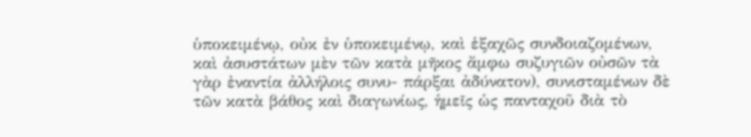ὑποκειμένῳ, οὐκ ἐν ὑποκειμένῳ, καὶ ἑξαχῶς συνδοιαζομένων, καὶ ἀσυστάτων μὲν τῶν κατὰ μῆκος ἄμφω συζυγιῶν οὐσῶν τὰ γὰρ ἐναντία ἀλλήλοις συνυ- πάρξαι ἀδύνατον), συνισταμένων δὲ τῶν κατὰ βάθος καὶ διαγωνίως, ἡμεῖς ὡς πανταχοῦ διὰ τὸ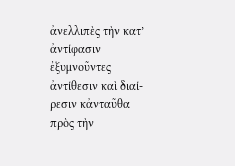ἀνελλιπὲς τὴν κατ’ ἀντίφασιν ἐξυμνοῦντες ἀντίθεσιν καὶ διαί- ρεσιν κἀνταῦθα πρὸς τὴν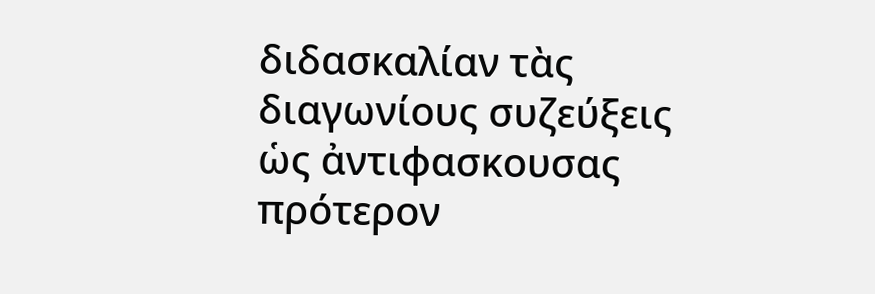διδασκαλίαν τὰς διαγωνίους συζεύξεις ὡς ἀντιφασκουσας πρότερον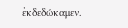ἐκδεδώκαμεν.